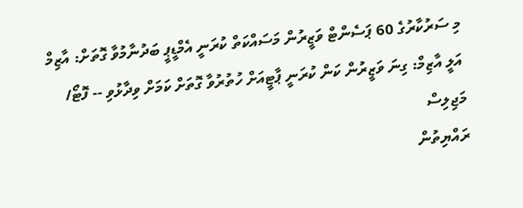މި ސަރުކާރުގެ 60 ޕަސެންޓް ވަޒީރުން މަސައްކަތް ކުރަނީ އެމްޑީޕީ ބަދުނާމުވާ ގޮތަށް: އާޒިމް
އަލީ އާޒިމް: ގިނަ ވަޒީރުން ކަން ކުރަނީ ޕާޓީއަށް ހުތުރުވާ ގޮތަށް ކަމަށް ވިދާޅުވި -- ފޮޓޯ/ މަޖިލިސް
ރައްޔިތުން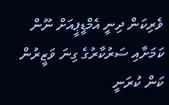ވެރިކަން ދިނީ އެމްޑީޕީއަށް ނޫން ކަމަށާއި ސަރުކާރުގެ ގިނަ ވަޒީރުން ކަން ކުރަނީ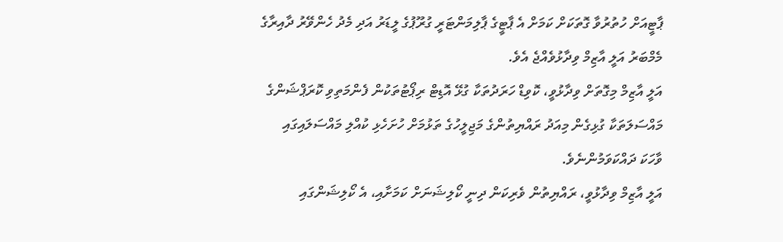ޕާޓީއަށް ހުތުރުވާ ގޮތަކަށް ކަމަށް އެ ޕާޓީގެ ޕާލިމަންޓަރީ ގުރޫޕުގެ ލީޑަރު އަދި މެދު ހެންވޭރު ދާއިރާގެ މެމްބަރު އަލީ އާޒިމް ވިދާޅުވެއްޖެ އެވެ.
އަލީ އާޒިމް މިގޮތަށް ވިދާޅުވީ، ކޮވިޑް ހަރަދުތަކާ ގުޅޭ އޮޑިޓް ރިޕޯޓުތަކުން ފެންމަތިވި ކޮރަޕްޝަންގެ މައްސަލަތަކާ ގުޅިގެން މިއަދު ރައްޔިތުންގެ މަޖިލީހުގެ ތަޅުމަށް ހުށަހެޅި ކުއްލި މައްސަލައިގައި ވާހަކަ ދައްކަވަމުންނެވެ.
އަލީ އާޒިމް ވިދާޅުވީ، ރައްޔިތުން ވެރިކަން ދިނީ ކޯލިޝަނަށް ކަމަށާއި، އެ ކޯލިޝަންގައި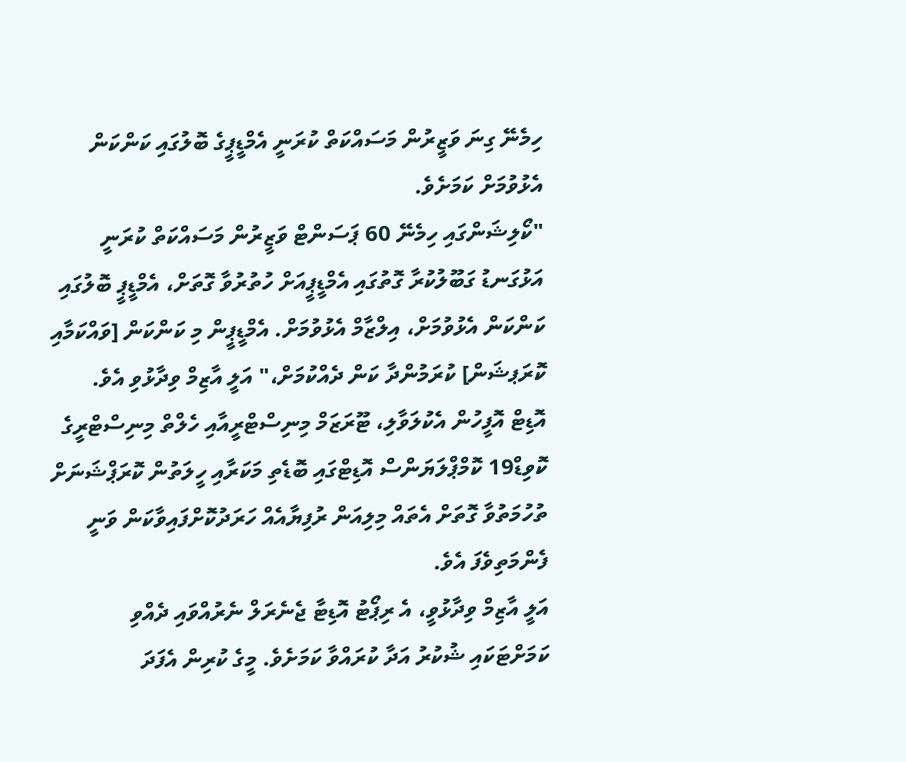ހިމެނޭ ގިނަ ވަޒީރުން މަސައްކަތް ކުރަނީ އެމްޑީޕީގެ ބޮލުގައި ކަންކަން އެޅުވުމަށް ކަމަށެވެ.
"ކޯލިޝަންގައި ހިމެނޭ 60 ޕަސަންޓް ވަޒީރުން މަސައްކަތް ކުރަނީ އަޅުގަނޑު ގަބޫލުކުރާ ގޮތުގައި އެމްޑީޕީއަށް ހުތުރުވާ ގޮތަށް، އެމްޑީޕީ ބޮލުގައި ކަންކަން އެޅުވުމަށް، އިލްޒާމް އެޅުވުމަށް. އެމްޑީޕީން މި ކަންކަން [ވައްކަމާއި ކޮރަޕޝަން] ކުރަމުންދާ ކަން ދެއްކުމަށް،" އަލީ އާޒިމް ވިދާޅުވި އެވެ.
އޮޑިޓް އޮފީހުން އެކުލަވާލި، ޓޫރަޒަމް މިނިސްޓްރީއާއި ހެލްތް މިނިސްޓްރީގެ ކޮވިޑް19 ކޮމްޕްލަޔަންސް އޮޑިޓްގައި ބޮޑެތި މަކަރާއި ހީލަތުން ކޮރަޕްޝަނަށް ތުހުމަތުވާ ގޮތަށް އެތައް މިލިއަން ރުފިޔާއެއް ހަރަދުކޮށްފައިވާކަން ވަނީ ފެންމަތިވެފަ އެވެ.
އަލީ އާޒިމް ވިދާޅުވީ، އެ ރިޕޯޓު އޮޑިޓާ ޖެނެރަލް ނެރުއްވައި ދެއްވި ކަމަށްޓަކައި ޝުކުރު އަދާ ކުރައްވާ ކަމަށެވެ. މީގެ ކުރިން އެފަދަ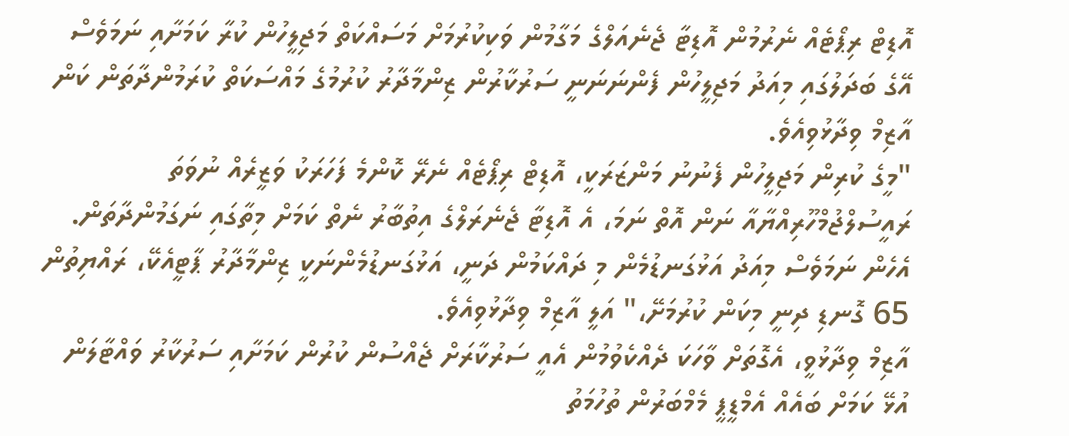އޮޑިޓް ރިޕޯޓެއް ނެރުމުން އޮޑިޓާ ޖެނެއަލްގެ މަގާމުން ވަކިކުރުމަށް މަސައްކަތް މަޖިލީހުން ކުރާ ކަމަށާއި ނަމަވެސް އޭގެ ބަދަލުގައި މިއަދު މަޖިލީހުން ފެންނަނަނީ ސަރުކާރުން ޒިންމާދާރު ކުރުމުގެ މައްސަކަތް ކުރަމުންދާތަން ކަން އާޒިމް ވިދާޅުވިއެވެ.
"މީގެ ކުރިން މަޖިލީހުން ފެނުނު މަންޒަރަކީ، އޮޑިޓް ރިޕޯޓެއް ނެރޭ ކޮންމެ ފަހަރަކު ވަޒީރެއް ނުވަތަ ރައީސުލްޖުމްހޫރިއްޔާއާ ނަން އޮތް ނަމަ، އެ އޮޑިޓާ ޖެނެރަލްގެ އިތުބާރު ނެތް ކަމަށް މިތާގައި ނަގަމުންދާތަން. އެހެން ނަމަވެސް މިއަދު އަޅުގަނޑުމެން މި ދައްކަމުން ދަނީ، އަޅުގަނޑުމެންނަކީ ޒިންމާދާރު ޕާޓީއެކޭ، ރައްޔިތުން 65 ގޮނޑި ދިނީ މިކަން ކުރުމަށޭ،" އަލީ އާޒިމް ވިދާޅުވިއެވެ.
އާޒިމް ވިދާޅުވީ، އެގޮތަށް ވާހަކަ ދެއްކެވުމުން އެއީ ސަރުކާރަށް ޖެއްސުން ކުރުން ކަމަށާއި ސަރުކާރު ވައްޓާލަން އުޅޭ ކަމަށް ބައެއް އެމްޑީޕީ މެމްބަރުން ތުހުމަތު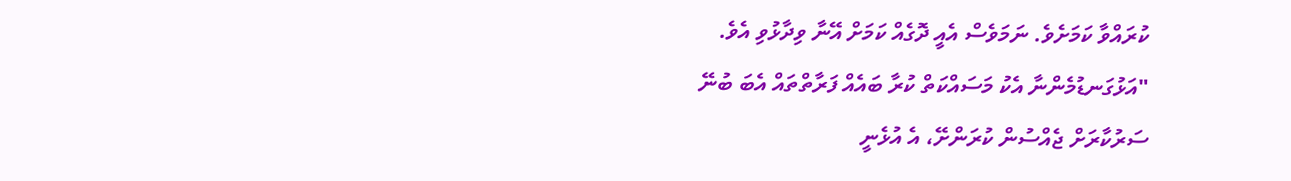ކުރައްވާ ކަމަށެވެ. ނަމަވެސް އެއީ ދޮގެއް ކަމަށް އޭނާ ވިދާޅުވި އެވެ.
"އަޅުގަނޑުމެންނާ އެކު މަސައްކަތް ކުރާ ބައެއް ފަރާތްތައް އެބަ ބުނޭ ސަރުކާރަށް ޖެއްސުން ކުރަންށޭ، އެ އުޅެނީ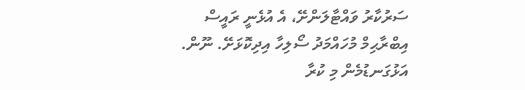ސަރުކާރު ވައްޓާލަންށޭ، އެ އުޅެނީ ރައީސް އިބްރާޙިމް މުހައްމަދު ސޯލިހާ އިދިކޮޅަށޭ. ނޫން. އަޅުގަނޑުމެން މި ކުރާ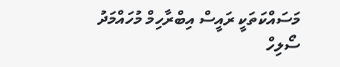މަސައްކަތަކީ ރައީސް އިބްރާހިމް މުހައްމަދު ސޯލިހް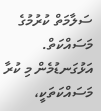ސަލާމަތް ކުރުމުގެ މަސައްކަތް. އަޅުގަނޑުމެން މި ކުރާ މަސައްކަތަކީ،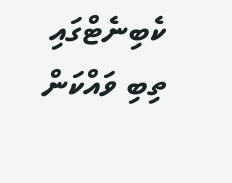ކެބިނެޓްގައި ތިބި ވައްކަން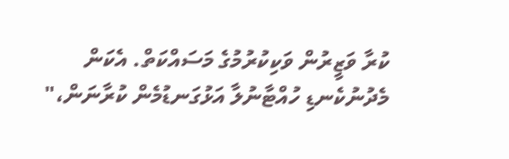ކުރާ ވަޒީރުން ވަކިކުރުމުގެ މަސައްކަތް. އެކަން މެދުނުކެނޑި ހުއްޓާނުލާ އަޅުގަނޑުމެން ކުރާނަން،"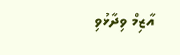އާޒިމް ވިދާޅުވި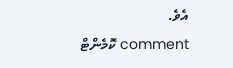އެވެ.
comment ކޮމެންޓް